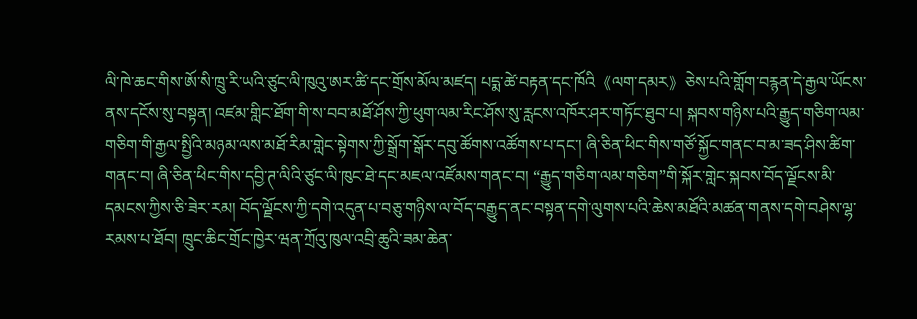ལི་ཁེ་ཆང་གིས་ཨོ་སི་ཁྲུ་རི་ཡའི་ཙུང་ལི་ཁུའུ་ཨར་ཚི་དང་གྲོས་མོལ་མཛད། པདྨ་ཚེ་བརྟན་དང་ཁོའི《ལག་དམར》ཅེས་པའི་གློག་བརྙན་དེ་རྒྱལ་ཡོངས་ནས་དངོས་སུ་བསྟན། འཛམ་གླིང་ཐོག་གི་ས་བབ་མཐོ་ཤོས་ཀྱི་ཕུག་ལམ་རིང་ཤོས་སུ་རླངས་འཁོར་ཤར་གཏོང་ཐུབ་པ། སྐབས་གཉིས་པའི་རྒྱུད་གཅིག་ལམ་གཅིག་གི་རྒྱལ་སྤྱིའི་མཉམ་ལས་མཐོ་རིམ་གླེང་སྟེགས་ཀྱི་སྒྲོག་སྒོར་དབུ་ཚོགས་འཚོགས་པ་དང་། ཞི་ཅིན་ཕིང་གིས་གཙོ་སྐྱོང་གནང་བ་མ་ཟད་ཤིས་ཚིག་གནང་བ། ཞི་ཅིན་ཕིང་གིས་དབྱི་ཊ་ལིའི་ཙུང་ལི་ཁུང་ཐེ་དང་མཇལ་འཛོམས་གནང་བ། “རྒྱུད་གཅིག་ལམ་གཅིག”གི་སྐོར་གླེང་སྐབས་བོད་ལྗོངས་མི་དམངས་ཀྱིས་ཅི་ཟེར་རམ། བོད་ལྗོངས་ཀྱི་དགེ་འདུན་པ་བཅུ་གཉིས་ལ་བོད་བརྒྱུད་ནང་བསྟན་དགེ་ལུགས་པའི་ཆེས་མཐོའི་མཚན་གནས་དགེ་བཤེས་ལྷ་རམས་པ་ཐོབ། ཁྲུང་ཆིང་གྲོང་ཁྱེར་ཝན་ཀྲོའུ་ཁུལ་འབྲི་ཆུའི་ཟམ་ཆེན་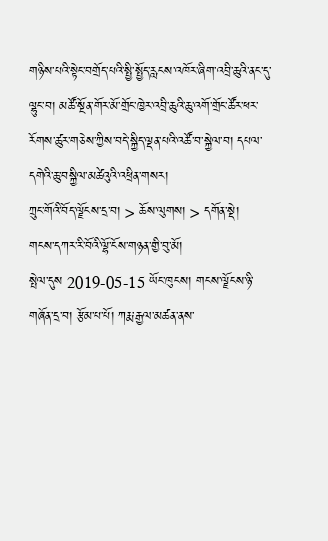གཉིས་པའི་སྟེང་བགྲོད་པའི་སྤྱི་སྤྱོད་རླངས་འཁོར་ཞིག་འབྲི་ཆུའི་ནང་དུ་ལྷུང་བ། མཚོ་སྔོན་གོར་མོ་གྲོང་ཁྱེར་འབྲི་ཆུའི་ཆུ་འགོ་གྲོང་ཚོར་ཕར་རོགས་ཚུར་གཅེས་ཀྱིས་བདེ་སྐྱིད་ལྡན་པའི་འཚོ་བ་སྐྱེལ་བ། དཔལ་དགེའི་ཆུ་བསྐྱིལ་མཚེའུའི་འཕྲིན་གསར།
ཀྲུང་གོའི་བོད་ལྗོངས་དྲ་བ། > ཆོས་ལུགས། > དགོན་སྡེ།
གངས་དཀར་རི་བོའི་ལྷོ་ངོས་གཉན་གྱི་བུ་མོ།
སྤེལ་དུས 2019-05-15 ཡོང་ཁུངས། གངས་ལྗོངས་ཉི་གཞོན་དྲ་བ། རྩོམ་པ་པོ། ཀརྨ་རྒྱལ་མཚན་ནས་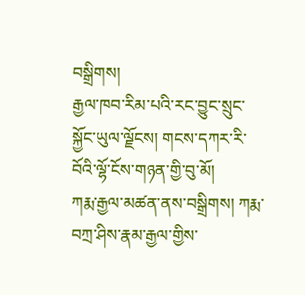བསྒྲིགས།
རྒྱལ་ཁབ་རིམ་པའི་རང་བྱུང་སྲུང་སྐྱོང་ཡུལ་ལྗོངས། གངས་དཀར་རི་བོའི་ལྷོ་ངོས་གཉན་གྱི་བུ་མོ།
ཀརྨ་རྒྱལ་མཚན་ནས་བསྒྲིགས། ཀརྨ་བཀྲ་ཤིས་རྣམ་རྒྱལ་གྱིས་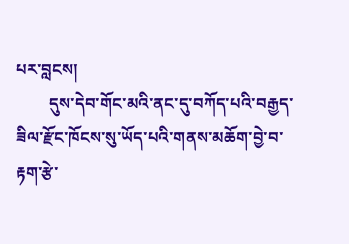པར་བླངས།
        དུས་དེབ་གོང་མའི་ནང་དུ་བཀོད་པའི་བརྒྱད་ཟིལ་རྫོང་ཁོངས་སུ་ཡོད་པའི་གནས་མཆོག་བྱེ་བ་རྟག་རྩེ་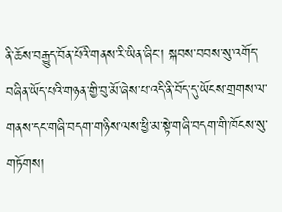ནི་ཆོས་བརྒྱུད་བོན་པོའི་གནས་རི་ཡིན་ཞིང་། སྐབས་བབས་སུ་འགོད་བཞིན་ཡོད་པའི་གཉན་གྱི་བུ་མོ་ཞེས་པ་འདི་ནི་བོད་དུ་ཡོངས་གྲགས་ལ་གནས་དང་གཞི་བདག་གཉིས་ལས་ཕྱི་མ་སྟེ་གཞི་བདག་གི་ཁོངས་སུ་གཏོགས།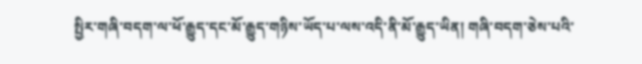སྤྱིར་གཞི་བདག་ལ་ཕོ་རྒྱུད་དང་མོ་རྒྱུད་གཉིས་ཡོད་པ་ལས་འདི་ནི་མོ་རྒྱུད་ཡིན། གཞི་བདག་ཅེས་པའི་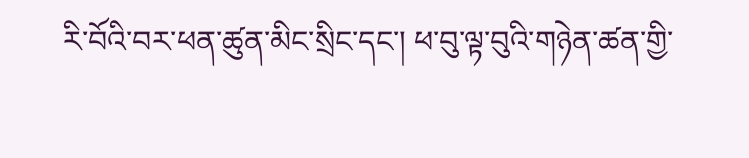རི་བོའི་བར་ཕན་ཚུན་མིང་སྲིང་དང་། ཕ་བུ་ལྟ་བུའི་གཉེན་ཚན་གྱི་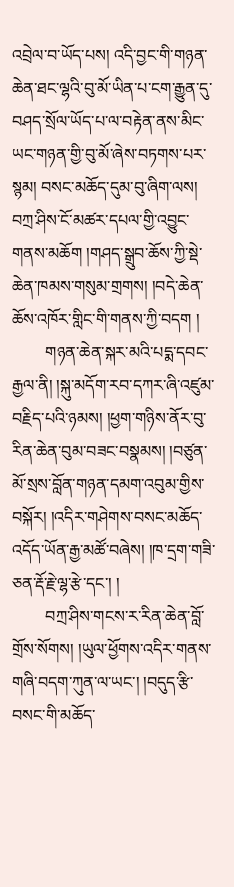འབྲེལ་བ་ཡོད་པས། འདི་བྱང་གི་གཉན་ཆེན་ཐང་ལྷའི་བུ་མོ་ཡིན་པ་ངག་རྒྱུན་དུ་བཤད་སྲོལ་ཡོད་པ་ལ་བརྟེན་ནས་མིང་ཡང་གཉན་གྱི་བུ་མོ་ཞེས་བཏགས་པར་སྙམ། བསང་མཆོད་དུམ་བུ་ཞིག་ལས། བཀྲ་ཤིས་ངོ་མཚར་དཔལ་གྱི་འབྱུང་གནས་མཆོག །གཤད་སྒྲུབ་ཆོས་ཀྱི་སྡེ་ཆེན་ཁམས་གསུམ་གྲགས། །བདེ་ཆེན་ཆོས་འཁོར་གླིང་གི་གནས་ཀྱི་བདག །
        གཉན་ཆེན་སྐར་མའི་པདྨ་དབང་རྒྱལ་ནི། །སྐུ་མདོག་རབ་དཀར་ཞི་འཛུམ་བརྗིད་པའི་ཉམས། །ཕྱག་གཉིས་ནོར་བུ་རིན་ཆེན་བུམ་བཟང་བསྣམས། །བཙུན་མོ་སྲས་བློན་གཉན་དམག་འབུམ་གྱིས་བསྐོར། །འདིར་གཤེགས་བསང་མཆོད་འདོད་ཡོན་རྒྱ་མཚོ་བཞེས། །ཁ་དྲག་གཟི་ཅན་རྡོ་རྗེ་ལྷ་རྩེ་དང་། །
        བཀྲ་ཤིས་གངས་ར་རིན་ཆེན་བློ་གྲོས་སོགས། །ཡུལ་ཕྱོགས་འདིར་གནས་གཞི་བདག་ཀུན་ལ་ཡང་། །བདུད་རྩི་བསང་གི་མཆོད་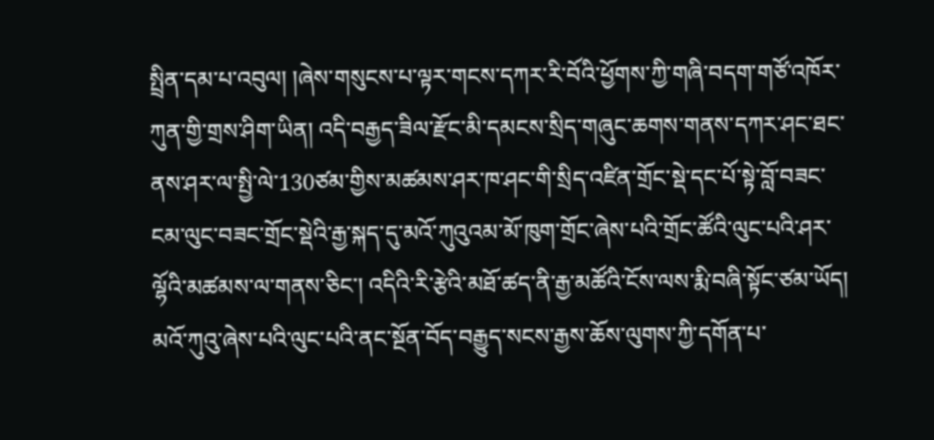སྤྲིན་དམ་པ་འབུལ། །ཞེས་གསུངས་པ་ལྟར་གངས་དཀར་རི་བོའི་ཕྱོགས་ཀྱི་གཞི་བདག་གཙོ་འཁོར་ཀུན་གྱི་གྲས་ཤིག་ཡིན། འདི་བརྒྱད་ཟིལ་རྫོང་མི་དམངས་སྲིད་གཞུང་ཆགས་གནས་དཀར་ཤང་ཐང་ནས་ཤར་ལ་སྤྱི་ལེ་130ཙམ་གྱིས་མཚམས་ཤར་ཁ་ཤང་གི་སྲིད་འཛིན་གྲོང་སྡེ་དང་པོ་སྟེ་བློ་བཟང་ངམ་ལུང་བཟང་གྲོང་སྡེའི་རྒྱ་སྐད་དུ་མའོ་ཀུའུའམ་མོ་ཁུག་གྲོང་ཞེས་པའི་གྲོང་ཚོའི་ལུང་པའི་ཤར་ལྷོའི་མཚམས་ལ་གནས་ཅིང་། འདིའི་རི་རྩེའི་མཐོ་ཚད་ནི་རྒྱ་མཚོའི་ངོས་ལས་རྨི་བཞི་སྟོང་ཙམ་ཡོད། མའོ་ཀུའུ་ཞེས་པའི་ལུང་པའི་ནང་སྔོན་བོད་བརྒྱུད་སངས་རྒྱས་ཆོས་ལུགས་ཀྱི་དགོན་པ་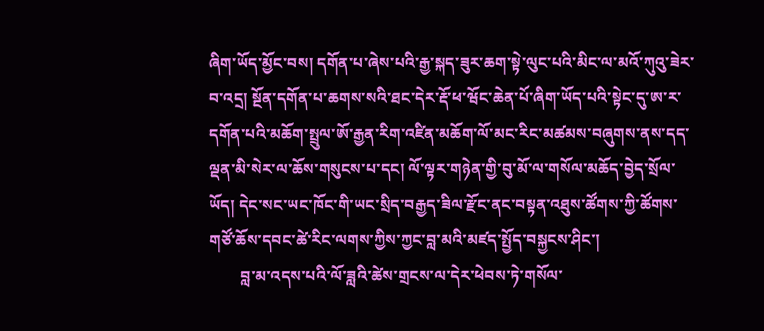ཞིག་ཡོད་མྱོང་བས། དགོན་པ་ཞེས་པའི་རྒྱ་སྐད་ཟུར་ཆག་སྟེ་ལུང་པའི་མིང་ལ་མའོ་ཀུའུ་ཟེར་བ་འདྲ། སྔོན་དགོན་པ་ཆགས་སའི་ཐང་དེར་རྡོ་ཕ་ཝོང་ཆེན་པོ་ཞིག་ཡོད་པའི་སྟེང་དུ་ཨ་ར་དགོན་པའི་མཆོག་སྤྲུལ་ཨོ་རྒྱན་རིག་འཛིན་མཆོག་ལོ་མང་རིང་མཚམས་བཞུགས་ནས་དད་ལྡན་མི་སེར་ལ་ཆོས་གསུངས་པ་དང། ལོ་ལྟར་གཉེན་གྱི་བུ་མོ་ལ་གསོལ་མཆོད་བྱེད་སྲོལ་ཡོད། དེང་སང་ཡང་ཁོང་གི་ཡང་སྲིད་བརྒྱད་ཟིལ་རྫོང་ནང་བསྟན་འཐུས་ཚོགས་ཀྱི་ཚོགས་གཙོ་ཆོས་དབང་ཚེ་རིང་ལགས་ཀྱིས་ཀྱང་བླ་མའི་མཛད་སྤྱོད་བསྐྱངས་ཤིང་།
        བླ་མ་འདས་པའི་ལོ་ཟླའི་ཚེས་གྲངས་ལ་དེར་ཕེབས་ཏེ་གསོལ་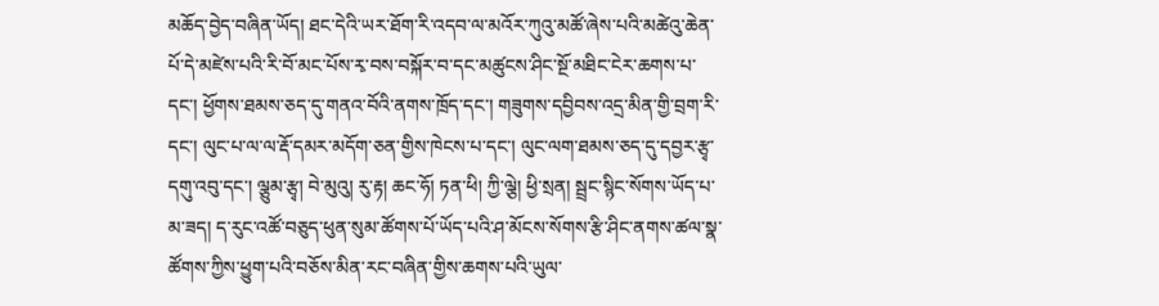མཆོད་བྱེད་བཞིན་ཡོད། ཐང་དེའི་ཡར་ཐོག་རི་འདབ་ལ་མའོར་ཀུའུ་མཚོ་ཞེས་པའི་མཚེའུ་ཆེན་པོ་དེ་མཛེས་པའི་རི་བོ་མང་པོས་རྭ་བས་བསྐོར་བ་དང་མཚུངས་ཤིང་སྔོ་མཐིང་ངེར་ཆགས་པ་དང་། ཕྱོགས་ཐམས་ཅད་དུ་གནའ་བོའི་ནགས་ཁྲོད་དང་། གཟུགས་དབྱིབས་འདྲ་མིན་གྱི་བྲག་རི་དང་། ལུང་པ་ལ་ལ་རྡོ་དམར་མདོག་ཅན་གྱིས་ཁེངས་པ་དང་། ལུང་ལག་ཐམས་ཅད་དུ་དབྱར་རྩྭ་དགུ་འབུ་དང་། ལྕུམ་རྩྭ། བེ་མུའུ། རུ་རྟ། ཆང་ཧོ། ཏན་ཕི། ཀྱི་ལྕེ། ཕྱི་སྲན། སྦྲང་སྙིང་སོགས་ཡོད་པ་མ་ཟད། ད་རུང་འཚོ་བཅུད་ཕུན་སུམ་ཚོགས་པོ་ཡོད་པའི་ཤ་མོངས་སོགས་རྩི་ཤིང་ནགས་ཚལ་སྣ་ཚོགས་ཀྱིས་ཕྱུག་པའི་བཅོས་མིན་རང་བཞིན་གྱིས་ཆགས་པའི་ཡུལ་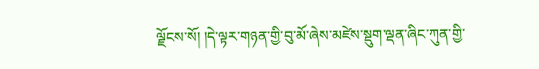ལྗོངས་སོ། །དེ་ལྟར་གཉན་གྱི་བུ་མོ་ཞེས་མཛེས་སྡུག་ལྡན་ཞིང་ཀུན་གྱི་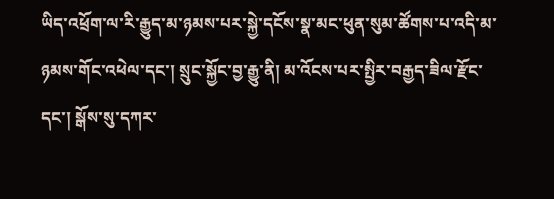ཡིད་འཕྲོག་ལ་རི་རྒྱུད་མ་ཉམས་པར་སྐྱེ་དངོས་སྣ་མང་ཕུན་སུམ་ཚོགས་པ་འདི་མ་ཉམས་གོང་འཕེལ་དང་། སྲུང་སྐྱོང་བྱ་རྒྱུ་ནི། མ་འོངས་པར་སྤྱིར་བརྒྱད་ཟིལ་རྫོང་དང་། སྒོས་སུ་དཀར་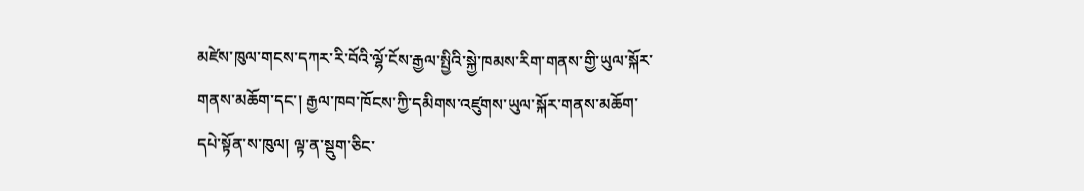མཛེས་ཁུལ་གངས་དཀར་རི་བོའི་ལྷོ་ངོས་རྒྱལ་སྤྱིའི་སྐྱེ་ཁམས་རིག་གནས་གྱི་ཡུལ་སྐོར་གནས་མཆོག་དང་། རྒྱལ་ཁབ་ཁོངས་ཀྱི་དམིགས་འཛུགས་ཡུལ་སྐོར་གནས་མཆོག་དཔེ་སྟོན་ས་ཁུལ། ལྟ་ན་སྡུག་ཅིང་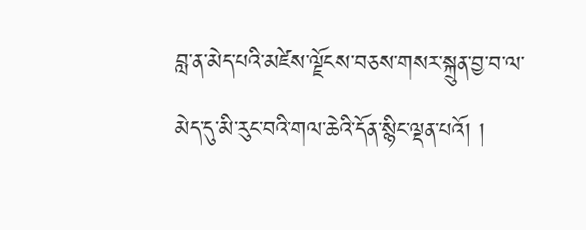བླ་ན་མེད་པའི་མཛེས་ལྗོངས་བཅས་གསར་སྐྲུན་བྱ་བ་ལ་མེད་དུ་མི་རུང་བའི་གལ་ཆེའི་དོན་སྙིང་ལྡན་པའོ། །